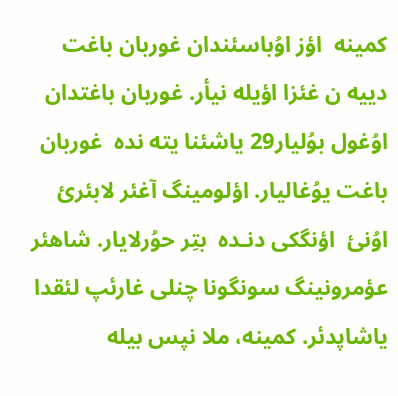کمینه  اؤز اوُباسئندان غوربان باغت دییه ن غئزا اؤیله نیأر. غوربان باغتدان اوُغول بوُلیار29 یاشئنا یته نده  غوربان باغت یوُغالیار. اؤلومینگ آغئر لابئرئ اوُنئ  اؤنگکی دنـده  بتِر حوُرلایار. شاهئر عؤمرونینگ سونگونا چنلی غارئپ لئقدا یاشاپدئر. کمینه، ملا نپس بیله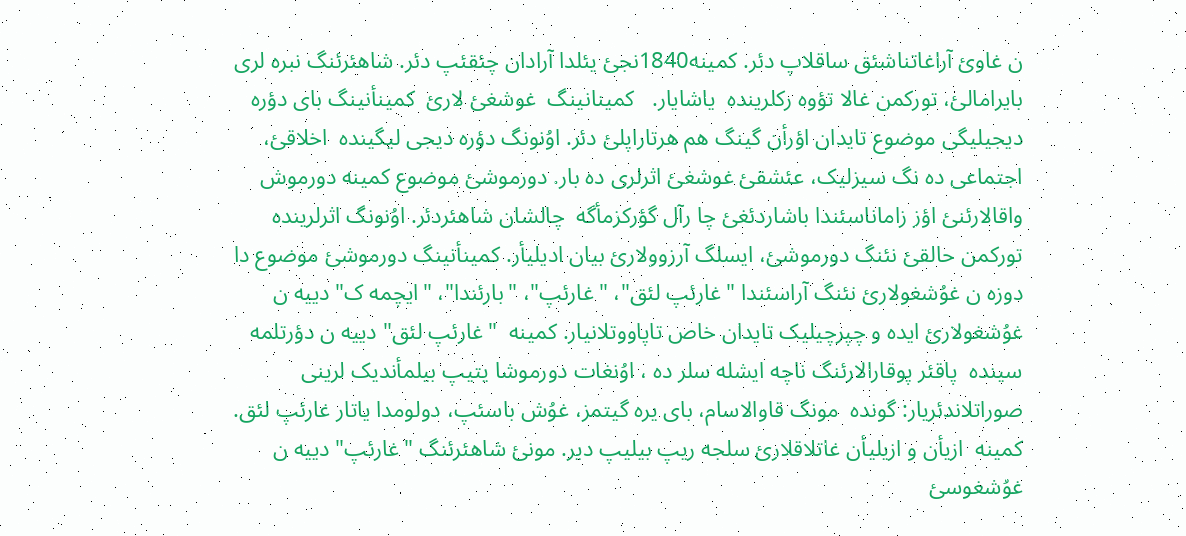ن غاوئ آراغاتناشئق ساقلاپ دئر. کمینه1840نجئ یئلدا آرادان چئقئپ دئر. شاهئرئنگ نبره لری بایرامالئ، تورکمن غالا تؤوه رکلرینده  یاشایار.   کمینانینگ  غوشغئ لارئ  کمینأنینگ بای دؤره دیجیلیگی موضوع تایدان اؤرأن گینگ هم هرتاراپلئ دئر. اوُنونگ دؤره دیجی لیگینده  اخلاقئ، اجتماعی ده نگ سیزلیک، عئشقئ غوشغئ اثرلری ده بار. دورموشئ موضوع کمینه دورموش واقالارئنئ اؤز زاماناسئندا باشاردئغئ چا رآل گؤرکزمأگه  چالشان شاهئردئر. اوُنونگ اثرلرینده  تورکمن حالقئ نئنگ دورموشئ، ایسلگ آرزوولارئ بیان ادیلیأر. کمینأنینگ دورموشئ موضوع دا دوزه ن غوُشغولارئ نئنگ آراسئندا "غارئپ لئق"، "غارئپ"، "بارئندا"، "ایچمه ک" دییه ن غوُشغولارئ ایده و چپرچیلیک تایدان خاص تاپاووتلانیار. کمینه  "غارئپ لئق" دییه ن دؤرتلمه سینده  پاقئر پوقارالارئنگ ناچه ایشله سلر ده ، اوُنغات دورموشا یتیپ بیلمأندیک لرینی صوراتلاندئریار: گونده  مونگ قاوالاسام، بای یره گیتمز، غوُش باسئپ، دولومدا یاتار غارئپ لئق. کمینه  ازیأن و ازیلیأن غاتلاقلارئ سلجه ریپ بیلیپ دیر. مونئ شاهئرئنگ "غارئپ" دییه ن غوُشغوسئ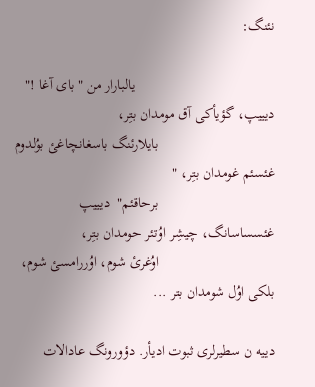نئنگ:

                                     یالبارار من "بای آغا !"  دیییپ، گؤیأکی آق مومدان بتِر،
                               بایلارئنگ باسغانچاغئ بوُلدوم غئسئم غومدان بتِر، "
                               برحاقئم"  دیییپ غئسساسانگ، چیشِر اوُتئر حومدان بتِر،
                               اوُغرئ شوم، اوُررامسئ شوم، بلکی اوُل شومدان بتر ...

دییه ن سطیرلری ثبوت ادیأر. دؤورونگ عادالات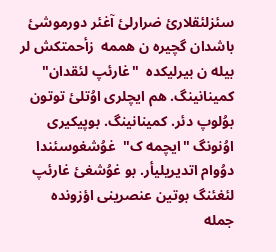سئزلئقلارئ ضرارلئ آغئر دورموشئ باشدان گچیره ن هممه  زأحمتکش لر بیله ن بیرلیکده  "غارئپ لئقدان"  کمینانینگ. هم ایچلری اوُتلئ توتون بوُلوپ دئر. کمینانینگ. بوپیکیری اوُنونگ "ایچمه ک"  غوُشغوسئندا دوُوام اتدیریلیأر. بو غوُشغئ غارئپ لئغئنگ بوتین عنصرینی اؤزونده  جمله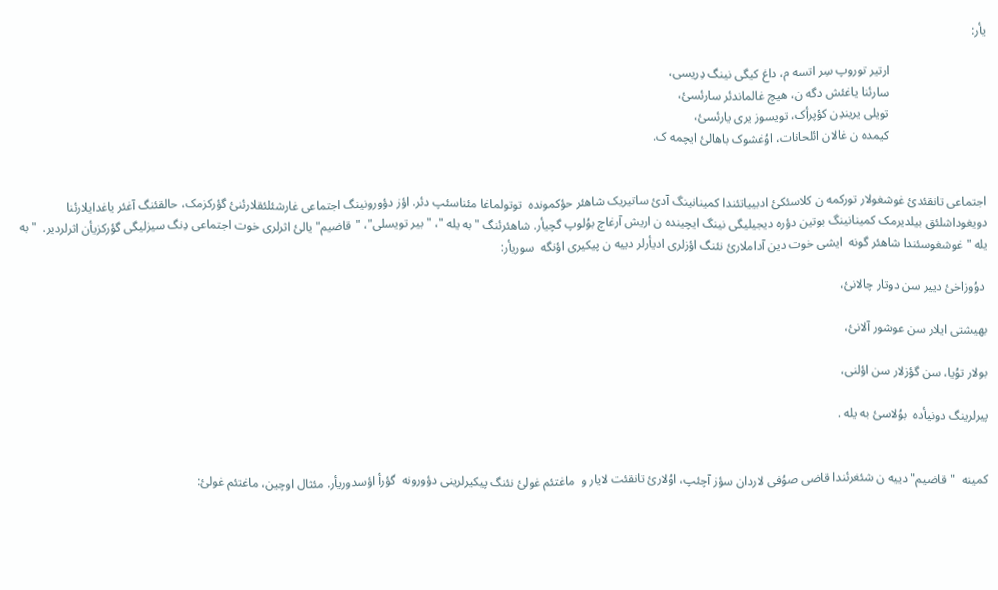یأر:

                               ارتیر توروپ سِر اتسه م، داغ کیگی نینگ دِریسی،
                               سارئنا یاغئش دگه ن، هیچ غالماندئر سارئسئ،
                               تویلی یریندِن کؤپرأک، تویسوز یری یارئسئ،
                               کیمده ن غالان ائلحانات، اوُغشوک باهالئ ایچمه ک.


اجتماعی تانقئدئ غوشغولار تورکمه ن کلاسئکئ ادبییاتئندا کمینانینگ آدئ ساتیریک شاهئر حؤکمونده  توتولماغا مئناسئپ دئر. اؤز دؤورونینگ اجتماعی غارشئلئقلارئنئ گؤرکزمک، حالقئنگ آغئر یاغدایلارئنا دویغوداشلئق بیلدیرمک کمینانینگ بوتین دؤره دیجیلیگی نینگ ایچینده ن اریش آرغاچ بوُلوپ گچیأر. شاهئرئنگ "به یله "، "بیر تویسلی"، "قاضیم" یالئ اثرلری خوت اجتماعی دِنگ سیزلیگی گؤرکزیأن اثرلردیر.  "به یله " غوشغوسئندا شاهئر گونه  ایشی خوت دین آداملارئ نئنگ اؤزلری ادیأرلر دییه ن پیکیری اؤنگه  سوریأر:

 دوُوزاخئ دییر سن دوتار چالانئ،

بهیشتی ایلار سن عوشور آلانئ،

بولار توُیا، سن گؤزلار سن اؤلنی،

پیرلرینگ دونیأده  بوُلاسئ به یله .


کمینه  "قاضیم" دییه ن شئغرئندا قاضی صوُفی لاردان سؤز آچئپ، اوُلارئ تانقئت لایار و  ماغتئم غولئ نئنگ پیکیرلرینی دؤورونه  گؤرأ اؤسدوریأر. مئثال اوچین، ماغتئم غولئ: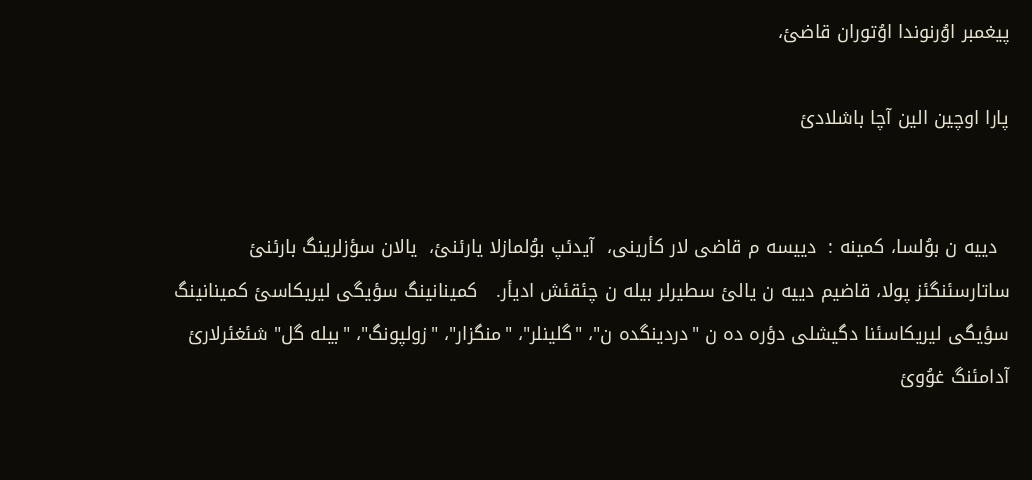پیغمبر اوُرنوندا اوُتوران قاضئ،

پارا اوچین الین آچا باشلادئ


  دییه ن بوُلسا، کمینه :  دییسه م قاضی لار کأرینی،  آیدئپ بوُلمازلا یارئنئ،  یالان سؤزلرینگ بارئنئ  ساتارسئنگئز پولا، قاضیم دییه ن یالئ سطیرلر بیله ن چئقئش ادیأر.   کمینانینگ سؤیگی لیریکاسئ کمینانینگ سؤیگی لیریکاسئنا دگیشلی دؤره ده ن "دردینگده ن"، "گلینلر"، "منگزار"، "زولپونگ"، "بیله گل" شئغئرلارئ آدامئنگ غوُوئ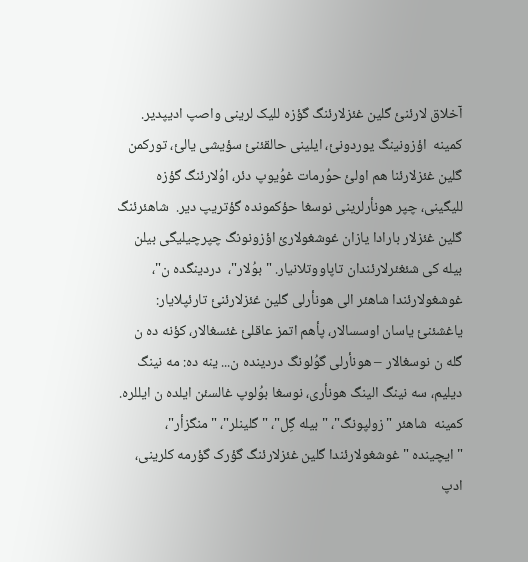آخلاق لارئنئ گلین غئزلارئنگ گؤزه للیک لرینی واصپ ادیپدیر. کمینه  اؤزونینگ یوردونئ، ایلینی حالقئنئ سؤیشی یالئ، تورکمن گلین غئزلارئنا هم اولئ حوُرمات غوُیوپ دئر، اوُلارئنگ گؤزه للیگینی، چپر هونأرلرینی نوسغا حؤکمونده گؤتریپ دیر.  شاهئرئنگ گلین غئزلار بارادا یازان غوشغولارئ اؤزونونگ چپرچیلیگی بیلن بیله کی شئغئرلارئندان تاپاووتلانیار. "بوُلار"،  دردینگده ن"، غوشغولارئندا شاهئر الی هونأرلی گلین غئزلارئنئ تارئپلایار:  یاغشئنئ یاسان اوسسالار، پأهم اتمز عاقلئ غئسغالار، کؤنه ده ن گله ن نوسغالار – هونأرلی گوُلونگ دردینده ن... ینه ده: مه نینگ دیلیم، سه نینگ الینگ هونأری، نوسغا بوُلوپ غالسئن ایلده ن ایللره.  کمینه  شاهئر "زولپونگ"، "بیله گِل"، "گلینلر"، "منگزأر"، "ایچینده " غوشغولارئندا گلین غئزلارئنگ گؤرک گؤرمه کلرینی، ادپ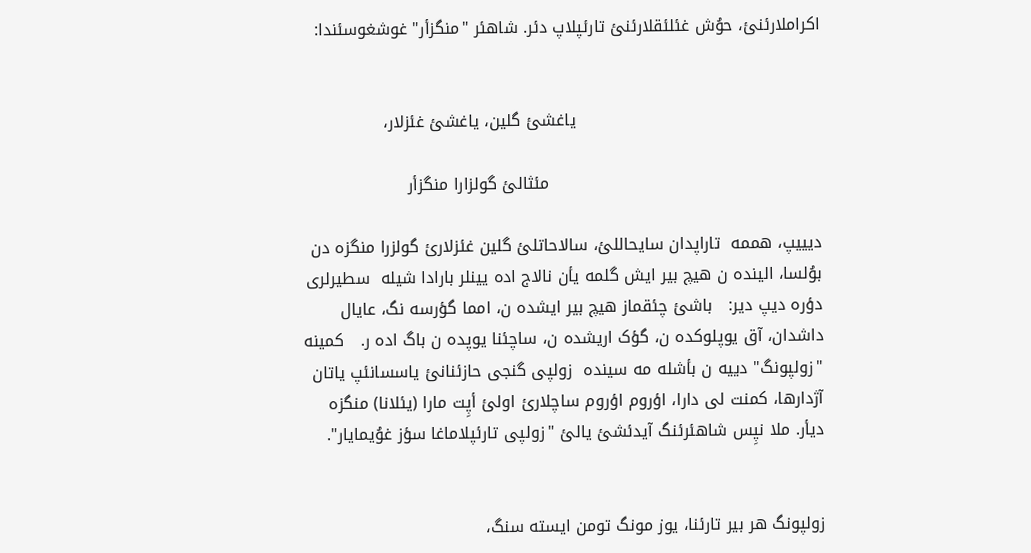اکراملارئنئ، حوُش غئلئقلارئنئ تارئپلاپ دئر. شاهئر "منگزأر" غوشغوسئندا:


                                             یاغشئ گلین، یاغشئ غئزلار،

                                                  مئثالئ گولزارا منگزأر

دیییپ، هممه  تاراپدان سایحاللئ، سالاحاتلئ گلین غئزلارئ گولزرا منگزه دن بوُلسا، الینده ن هیچ بیر ایش گلمه یأن نالاج اده یینلر بارادا شیله  سطیرلری دؤره دیپ دیر:   باشئ چئقماز هیچ بیر ایشده ن، امما گؤرسه نگ، عایال داشدان، آق یوپلوکده ن، گؤک اریشده ن، ساچئنا یوپده ن باگ اده ر.   کمینه  "زولپونگ" دییه ن بأشله مه سینده  زولپی گنجی حازئنانئ یاسسانئپ یاتان آژدارها، کمنت لی دارا، اؤروم اؤروم ساچلارئ اولئ أپِت مارا (یئلانا) منگزه دیأر. ملا نپِس شاهئرئنگ آیدئشئ یالئ "زولپی تارئپلاماغا سؤز غوُیمایار".


زولپونگ هر بیر تارئنا، یوز مونگ تومن ایسته سنگ،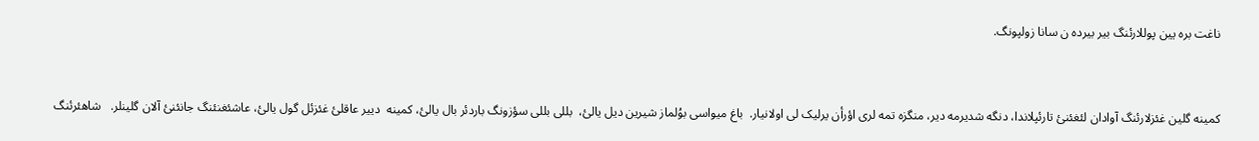ناغت بره یین پوللارئنگ بیر بیرده ن سانا زولپونگ.


کمینه گلین غئزلارئنگ آوادان لئغئنئ تارئپلاندا، دنگه شدیرمه دیر، منگزه تمه لری اؤرأن یرلیک لی اولانیار.  باغ میواسی بوُلماز شیرین دیل یالئ،  بللی بللی سؤزونگ باردئر بال یالئ، کمینه  دییر عاقلئ غئزئل گول یالئ، عاشئغنئنگ جانئنئ آلان گلینلر.   شاهئرئنگ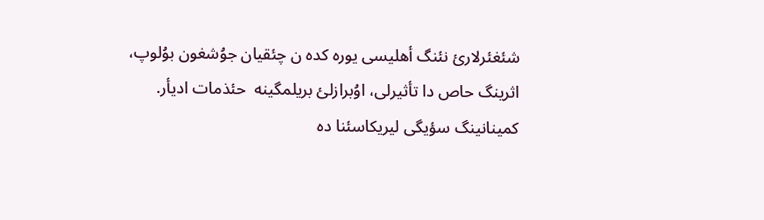شئغئرلارئ نئنگ أهلیسی یوره کده ن چئقیان جوُشغون بوُلوپ، اثرینگ حاص دا تأثیرلی، اوُبرازلئ بریلمگینه  حئذمات ادیأر. کمینانینگ سؤیگی لیریکاسئنا ده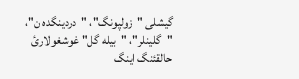گیشلی "زولپونگ"، "دردینگده ن"، "گلینلر"، "بیله گل" غوشغولارئ حالقئنگ اینگ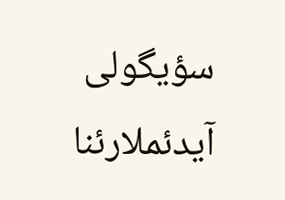سؤیگولی آیدئملارئنا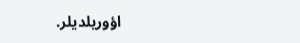اؤوریلدیلر.